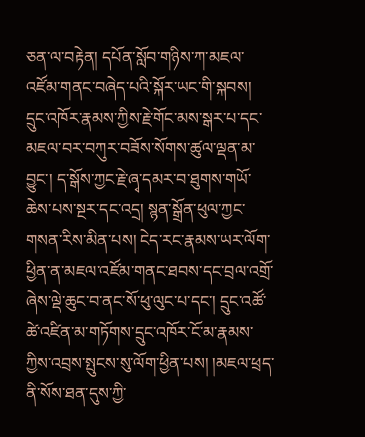ཅན་ལ་བརྟེན། དཔོན་སློབ་གཉིས་ཀ་མཇལ་འཛོམ་གནང་བཞེད་པའི་སྐོར་ཡང་གི་སྐབས། དྲུང་འཁོར་རྣམས་ཀྱིས་རྗེ་གོང་མས་སྒར་པ་དང་མཇལ་བར་བཀུར་བཟོས་སོགས་ཚུལ་ལྡན་མ་བྱུང་། ད་སྒོས་ཀྱང་རྗེ་ཞྭ་དམར་བ་ཐུགས་གཡོ་ཆེས་པས་སྔར་དང་འདྲ། སྙན་སྒྲོན་ཕུལ་ཀྱང་གསན་རིས་མིན་པས། ངེད་རང་རྣམས་ཡར་ལོག་ཕྱིན་ན་མཇལ་འཛོམ་གནང་ཐབས་དང་བྲལ་འགྲོ་ཞེས་ལྡེ་ཆུང་བ་ནང་སོ་ཕུ་ལུང་པ་དང་། དྲུང་འཚོ་ཚེ་འཛིན་མ་གཏོགས་དྲུང་འཁོར་ངོ་མ་རྣམས་ཀྱིས་འབྲས་སྤུངས་སུ་ལོག་ཕྱིན་པས། །མཇལ་ཕྲད་ནི་སོས་ཐན་དུས་ཀྱི་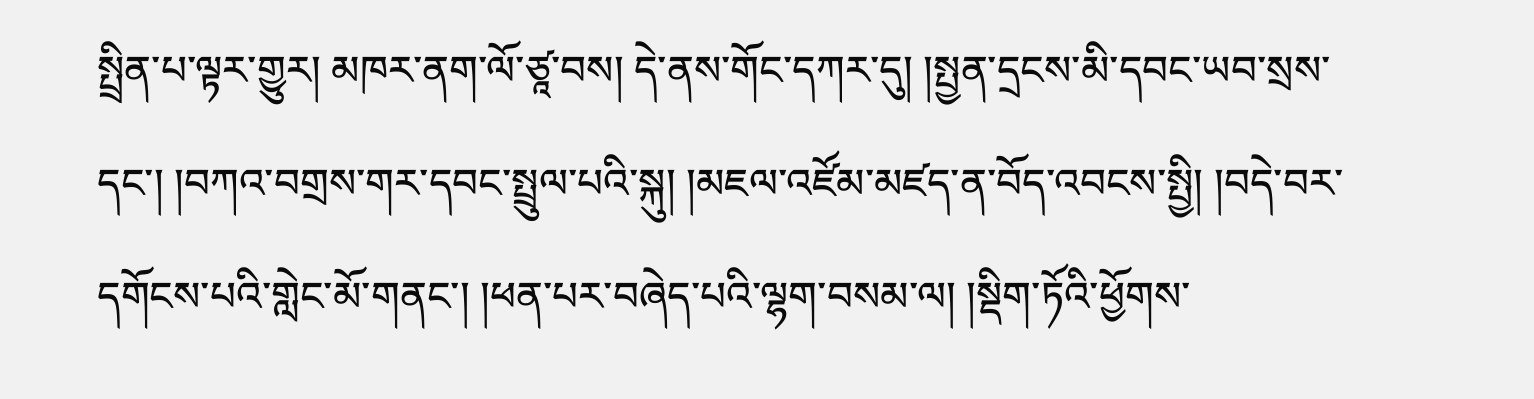སྤྲིན་པ་ལྟར་གྱུར། མཁར་ནག་ལོ་ཙཱ་བས། དེ་ནས་གོང་དཀར་དུ། །སྤྱན་དྲངས་མི་དབང་ཡབ་སྲས་དང་། །བཀའ་བགྲས་གར་དབང་སྤྲུལ་པའི་སྐུ། །མཇལ་འཛོམ་མཛད་ན་བོད་འབངས་སྤྱི། །བདེ་བར་དགོངས་པའི་གླེང་མོ་གནང་། །ཕན་པར་བཞེད་པའི་ལྷག་བསམ་ལ། །སྡིག་ཏོའི་ཕྱོགས་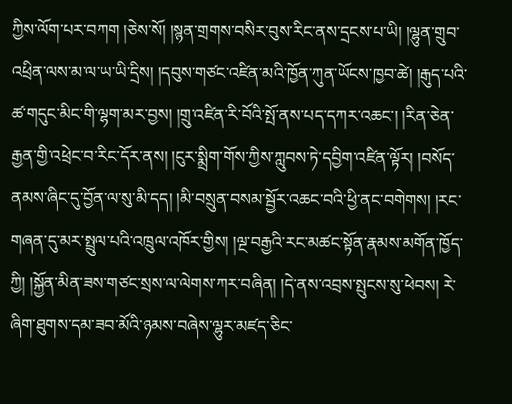ཀྱིས་ལོག་པར་བཀག །ཅེས་སོ། །སྙན་གྲགས་བསིར་བུས་རིང་ནས་དྲངས་པ་ཡི། །ལྷུན་གྲུབ་འཕྲིན་ལས་མ་ལ་ཡ་ཡི་དྲིས། །དབུས་གཙང་འཛིན་མའི་ཁྱོན་ཀུན་ཡོངས་ཁྱབ་ཚེ། །རྒུད་པའི་ཚ་གདུང་མིང་གི་ལྷག་མར་བྱས། །གྲུ་འཛིན་རི་བོའི་སྤོ་ནས་པད་དཀར་འཆང་། །རིན་ཅེན་རྒྱན་གྱི་འཕྲེང་བ་རིང་དོར་ནས། །ངུར་སྨྲིག་གོས་ཀྱིས་ཀླུབས་ཏེ་དབྱིག་འཛིན་ལྟོར། །བསོད་ནམས་ཞིང་དུ་བྱོན་ལ་སུ་མི་དད། །མི་བསྲུན་བསམ་སྦྱོར་འཆང་བའི་ཕྱི་ནང་བགེགས། །རང་གཞན་དུ་མར་སྤྲུལ་པའི་འཁྲུལ་འཁོར་གྱིས། །ལྔ་བརྒྱའི་རང་མཚང་སྟོན་རྣམས་མགོན་ཁྱོད་ཀྱི། །སྐྱོན་མིན་ཟས་གཙང་སྲས་ལ་ལེགས་ཀར་བཞིན། །དེ་ནས་འབྲས་སྤུངས་སུ་ཕེབས། རེ་ཞིག་ཐུགས་དམ་ཟབ་མོའི་ཉམས་བཞེས་ལྷུར་མཛད་ཅིང་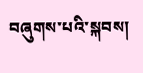བཞུགས་པའི་སྐབས།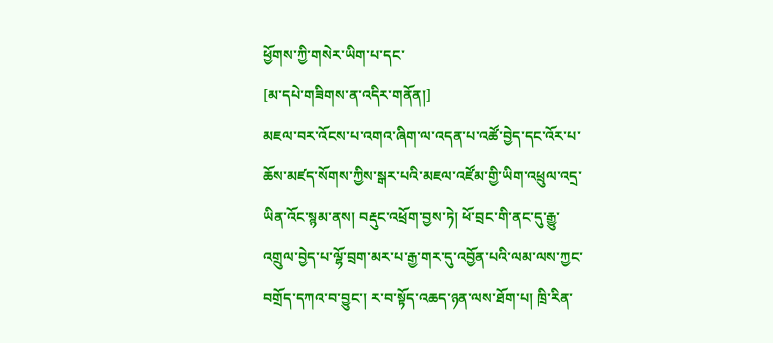ཕྱོགས་ཀྱི་གསེར་ཡིག་པ་དང་
[མ་དཔེ་གཟིགས་ན་འདིར་གནོན།]
མཇལ་བར་འོངས་པ་འགའ་ཞིག་ལ་འདན་པ་འཚོ་བྱེད་དང་འོར་པ་ཆོས་མཛད་སོགས་ཀྱིས་སྒར་པའི་མཇལ་འཛོམ་གྱི་ཡིག་འཕྲུལ་འདྲ་ཡིན་འོང་སྙམ་ནས། བརྡུང་འཕྲོག་བྱས་ཏེ། ཕོ་བྲང་གི་ནང་དུ་རྒྱུ་འགྲུལ་བྱེད་པ་ལྷོ་བྲག་མར་པ་རྒྱ་གར་དུ་འབྱོན་པའི་ལམ་ལས་ཀྱང་བགྲོད་དཀའ་བ་བྱུང་། ར་བ་སྟོད་འཆད་ཉན་ལས་ཐོག་པ། ཁྲི་རིན་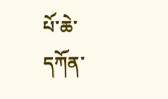པོ་ཆེ་དཀོན་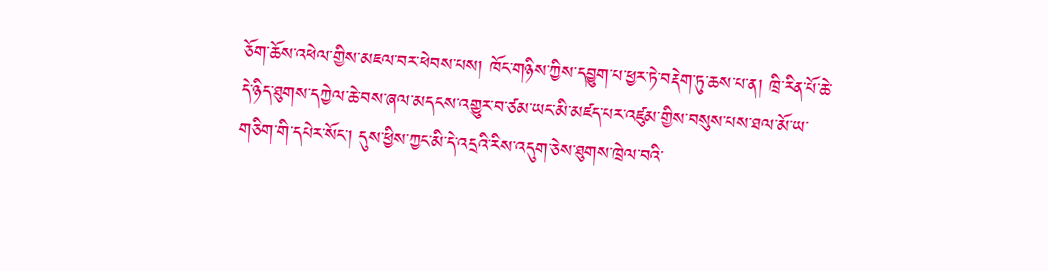ཅོག་ཆོས་འཕེལ་གྱིས་མཇལ་བར་ཕེབས་པས། ཁོང་གཉིས་ཀྱིས་དབྱུག་པ་ཕྱར་ཏེ་བརྡེག་ཏུ་ཆས་པ་ན། ཁྲི་རིན་པོ་ཆེ་དེ་ཉིད་ཐུགས་དཀྱེལ་ཆེ་བས་ཞལ་མདངས་འགྱུར་བ་ཙམ་ཡང་མི་མཛད་པར་འཛུམ་གྱིས་བསུས་པས་ཐལ་མོ་ཡ་གཅིག་གི་དཔེར་སོང་། དུས་ཕྱིས་ཀྱང་མི་དེ་འདྲའི་རིས་འདུག་ཅེས་ཐུགས་ཁྲེལ་བའི་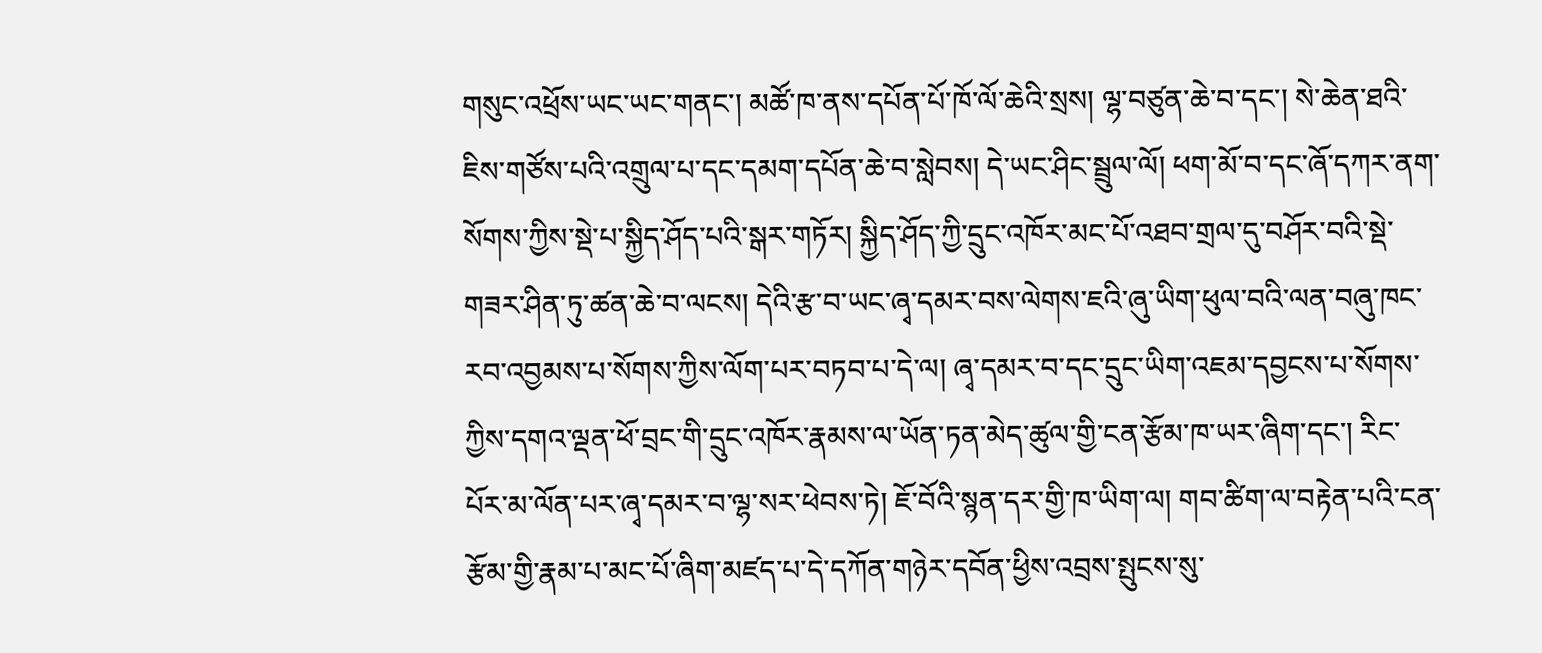གསུང་འཕྲོས་ཡང་ཡང་གནང་། མཚོ་ཁ་ནས་དཔོན་པོ་ཁོ་ལོ་ཆེའི་སྲས། ལྷ་བཙུན་ཆེ་བ་དང་། སེ་ཆེན་ཐའི་ཇིས་གཙོས་པའི་འགྲུལ་པ་དང་དམག་དཔོན་ཆེ་བ་སླེབས། དེ་ཡང་ཤིང་སྦྲུལ་ལོ། ཕག་མོ་བ་དང་ཞོ་དཀར་ནག་སོགས་ཀྱིས་སྡེ་པ་སྐྱིད་ཤོད་པའི་སྒར་གཏོར། སྐྱིད་ཤོད་ཀྱི་དྲུང་འཁོར་མང་པོ་འཐབ་གྲལ་དུ་བཤོར་བའི་སྡེ་གཟར་ཤིན་ཏུ་ཚན་ཆེ་བ་ལངས། དེའི་རྩ་བ་ཡང་ཞྭ་དམར་བས་ལེགས་ཇའི་ཞུ་ཡིག་ཕུལ་བའི་ལན་བཞུ་ཁང་རབ་འབྱམས་པ་སོགས་ཀྱིས་ལོག་པར་བཏབ་པ་དེ་ལ། ཞྭ་དམར་བ་དང་དྲུང་ཡིག་འཇམ་དབྱངས་པ་སོགས་ཀྱིས་དགའ་ལྡན་ཕོ་བྲང་གི་དྲུང་འཁོར་རྣམས་ལ་ཡོན་ཏན་མེད་ཚུལ་གྱི་ངན་རྩོམ་ཁ་ཡར་ཞིག་དང་། རིང་པོར་མ་ལོན་པར་ཞྭ་དམར་བ་ལྷ་སར་ཕེབས་ཏེ། ཇོ་བོའི་སྙན་དར་གྱི་ཁ་ཡིག་ལ། གབ་ཚིག་ལ་བརྟེན་པའི་ངན་རྩོམ་གྱི་རྣམ་པ་མང་པོ་ཞིག་མཛད་པ་དེ་དཀོན་གཉེར་དབོན་ཕྱིས་འབྲས་སྤུངས་སུ་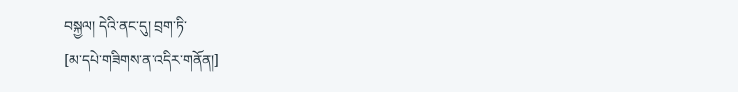བསྐྱལ། དེའི་ནང་དུ། བྲག་ཏི་
[མ་དཔེ་གཟིགས་ན་འདིར་གནོན།]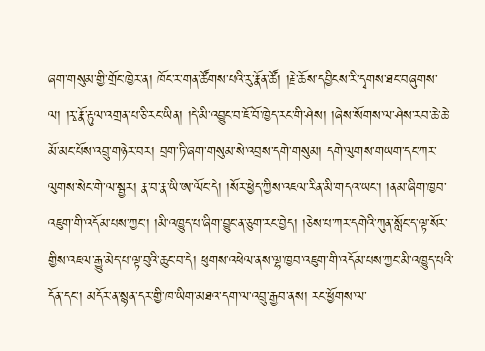ཞག་གསུམ་གྱི་གྲོང་ཁྱེར་ན། ཁོང་ར་གན་ཚོགས་པའི་རུ་རྣོན་ཚོ། །རྗེ་ཆོས་དབྱིངས་རི་དྭགས་ཐང་བཞུགས་ལ། །རྭ་རྣོ་རྟུལ་འགྲན་པ་ཅི་རང་ཡིན། །དེ་མི་འབྱུང་བ་ཇོ་བོ་ཁྱེད་རང་གི་ཤེས། །ཞེས་སོགས་ལ་ཤེས་རབ་ཆེ་ཆེ་མོ་མང་པོས་འབྲུ་གཉེར་བར། བྲག་ཏི་ཞག་གསུམ་སེ་འབྲས་དགེ་གསུམ། དགེ་ལུགས་གཡག་དང་ཀར་ལུགས་སེང་གེ་ལ་སྦྱར། རྣ་བ་རྣ་ཡི་ཨ་ལོང་དེ། །སོར་ཕྱེད་ཀྱིས་འཇལ་རིན་མི་གདའ་ཡང་། །ནམ་ཞིག་ཁྱབ་འཇུག་གི་འདོམ་པས་ཀྱང་། །མི་འཁྱུད་པ་ཞིག་བྱུང་ན་ཅུག་རང་བྱེད། །ཅེས་པ་ཀར་དགེའི་ཀུན་སློང་ད་ལྟ་སོར་གྱིས་འཇལ་རྒྱུ་མེད་པ་ལྟ་བུའི་ཆུང་བ་དེ། ཕུགས་འཕེལ་ནས་ལྷ་ཁྱབ་འཇུག་གི་འདོམ་པས་ཀྱང་མི་འཁྱུད་པའི་དོན་དང་། མདོར་ན་སྙན་དར་གྱི་ཁ་ཡིག་མཐའ་དག་ལ་འབྲུ་རྒྱབ་ནས། རང་ཕྱོགས་ལ་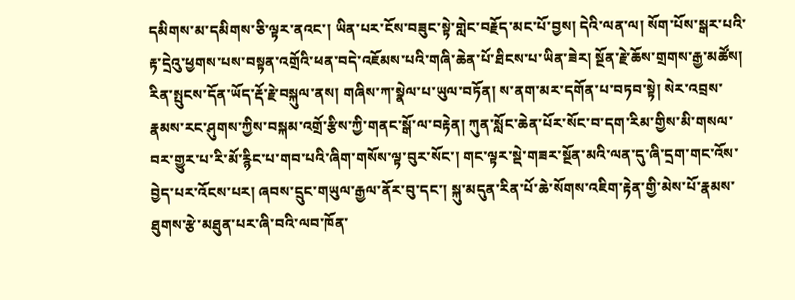དམིགས་མ་དམིགས་ཅི་ལྟར་ནའང་། ཡིན་པར་ངོས་བཟུང་སྟེ་གླེང་བརྗོད་མང་པོ་བྱས། དེའི་ལན་ལ། སོག་པོས་སྒར་པའི་རྟ་དྲེའུ་ཕྱགས་པས་བསྟན་འགྲོའི་ཕན་བདེ་འཇོམས་པའི་གཞི་ཆེན་པོ་ཐིངས་པ་ཡིན་ཟེར། སྔོན་རྗེ་ཆོས་གྲགས་རྒྱ་མཚོས། རིན་སྤུངས་དོན་ཡོད་རྡོ་རྗེ་བསྐུལ་ནས། གཞིས་ཀ་སྣེལ་པ་ཡུལ་བཏོན། ས་ནག་མར་དགོན་པ་བཏབ་སྟེ། སེར་འབྲས་རྣམས་རང་ཤུགས་ཀྱིས་བསྐམ་འགྲོ་རྩིས་ཀྱི་གནང་སྒོ་ལ་བརྟེན། ཀུན་སློང་ཆེན་པོར་སོང་བ་དག་རིམ་གྱིས་མི་གསལ་བར་གྱུར་པ་རི་མོ་རྙིང་པ་གབ་པའི་ཞིག་གསོས་ལྟ་བུར་སོང་། གང་ལྟར་སྡེ་གཟར་སྔོན་མའི་ལན་དུ་ཞི་དྲག་གང་འོས་བྱེད་པར་འོངས་པར། ཞབས་དྲུང་གཡུལ་རྒྱལ་ནོར་བུ་དང་། སྐུ་མདུན་རིན་པོ་ཆེ་སོགས་འཇིག་རྟེན་གྱི་མེས་པོ་རྣམས་ཐུགས་རྩེ་མཐུན་པར་ཞི་བའི་ལབ་ཁོན་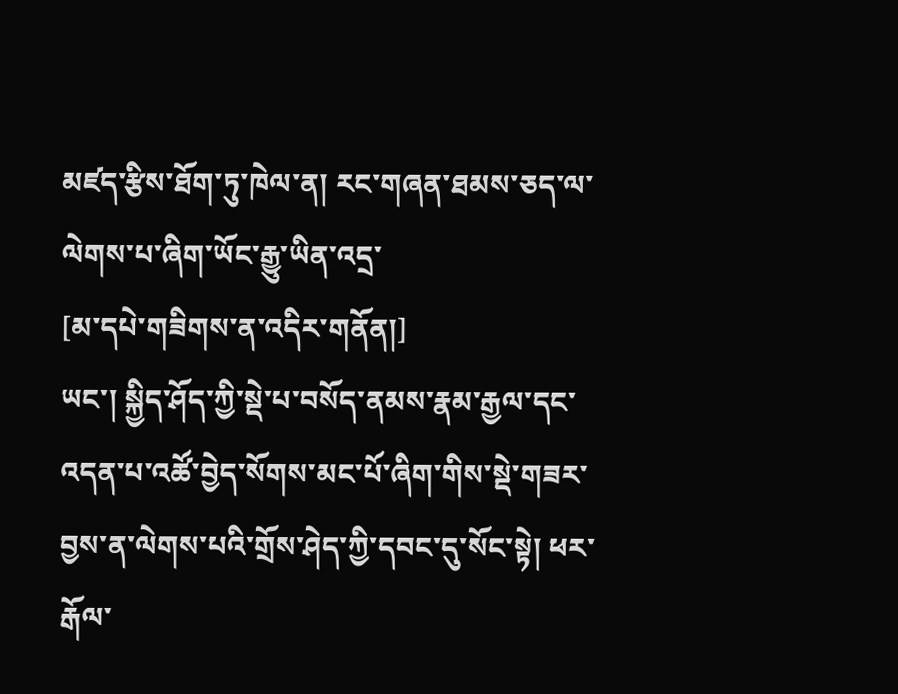མཛད་རྩིས་ཐོག་ཏུ་ཁེལ་ན། རང་གཞན་ཐམས་ཅད་ལ་ལེགས་པ་ཞིག་ཡོང་རྒྱུ་ཡིན་འདྲ་
[མ་དཔེ་གཟིགས་ན་འདིར་གནོན།]
ཡང་། སྐྱིད་ཤོད་ཀྱི་སྡེ་པ་བསོད་ནམས་རྣམ་རྒྱལ་དང་འདན་པ་འཚོ་བྱེད་སོགས་མང་པོ་ཞིག་གིས་སྡེ་གཟར་བྱས་ན་ལེགས་པའི་གྲོས་ཤེད་ཀྱི་དབང་དུ་སོང་སྟེ། ཕར་རྒོལ་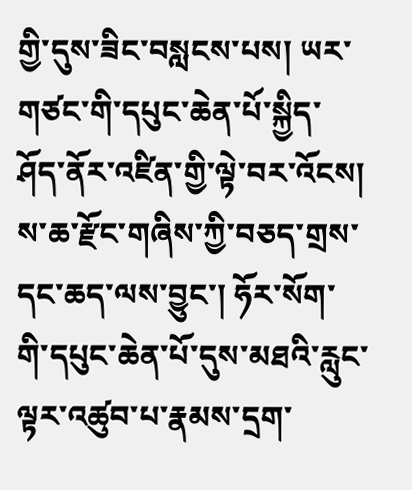གྱི་དུས་ཟིང་བསླངས་པས། ཡར་གཙང་གི་དཔུང་ཆེན་པོ་སྐྱིད་ཤོད་ནོར་འཛིན་གྱི་ལྟེ་བར་འོངས། ས་ཆ་རྫོང་གཞིས་ཀྱི་བཅད་གྲས་དང་ཆད་ལས་བྱུང་། ཧོར་སོག་གི་དཔུང་ཆེན་པོ་དུས་མཐའི་རླུང་ལྟར་འཚུབ་པ་རྣམས་དྲག་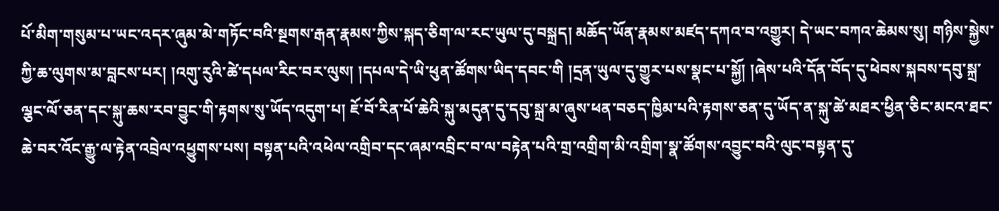པོ་མིག་གསུམ་པ་ཡང་འདར་ཞུམ་མེ་གཏོང་བའི་སྔགས་རྒན་རྣམས་ཀྱིས་སྐད་ཅིག་ལ་རང་ཡུལ་དུ་བསྐྲད། མཆོད་ཡོན་རྣམས་མཛད་དཀའ་བ་འགྱུར། དེ་ཡང་བཀའ་ཆེམས་སུ། གཉིས་སྐྱེས་ཀྱི་ཆ་ལུགས་མ་བླངས་པར། །འགུ་རུའི་ཚེ་དཔལ་རིང་བར་ལུས། །དཔལ་དེ་ཡི་ཕུན་ཚོགས་ཡིད་དབང་གི །དྲན་ཡུལ་དུ་གྱུར་པས་སྣང་པ་སྐྱོ། །ཞེས་པའི་དོན་བོད་དུ་ཕེབས་སྐབས་དབུ་སྐྲ་ལྕང་ལོ་ཅན་དང་སྐུ་ཆས་རབ་བྱུང་གི་རྟགས་སུ་ཡོད་འདུག་པ། ཇོ་བོ་རིན་པོ་ཆེའི་སྐུ་མདུན་དུ་དབུ་སྐྲ་མ་ཞུས་ཕན་བཅད་ཁྱིམ་པའི་རྟགས་ཅན་དུ་ཡོད་ན་སྐུ་ཚེ་མཐར་ཕྱིན་ཅིང་མངའ་ཐང་ཆེ་བར་འོང་རྒྱུ་ལ་རྟེན་འབྲེལ་འཕྱུགས་པས། བསྟན་པའི་འཕེལ་འགྲིབ་དང་ཞམ་འབྲིང་བ་ལ་བརྟེན་པའི་གྲ་འགྲིག་མི་འགྲིག་སྣ་ཚོགས་འབྱུང་བའི་ལུང་བསྟན་དུ་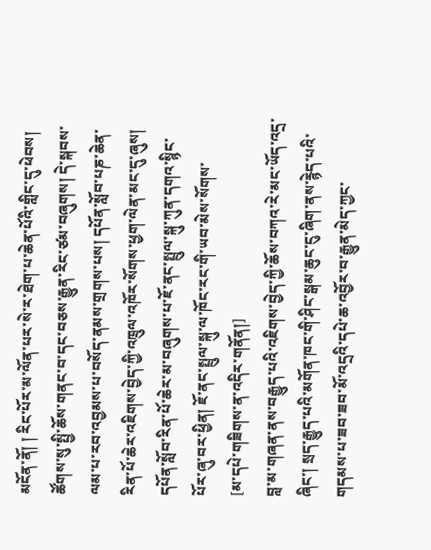མངོན་ནོ། ། རིང་པོར་མ་ལོན་པར་སེ་ར་ཐེག་པ་ཆེན་པོའི་གླིང་དུ་ཕེབས། ཚོགས་སུ་སྤྱི་ཆོས་གནང་བ་དང་བཅས་རྒྱུན་རིང་ཙམ་བཞུགས། དེ་སྐབས་ལམ་པ་རབ་འབྱམས་པ་བསོད་ནམས་གྲགས་པས། དཔོན་སློབ་པཎ་ཆེན་རིན་པོ་ཆེར་འཇིགས་བྱེད་ཀྱི་འཁྲུལ་འཁོར་སོགས་ཕྱག་ལེན་མང་དུ་ཞུས། དཔོན་སློབ་རིན་པོ་ཆེར་མ་བཞུགས་པ་ཇོ་ནང་སྤྲུལ་སྐུ་ཀུན་དགའ་སྙིང་པོར་ཞུ་བར་ཕྱིན། ཇོ་ནང་སྤྲུལ་སྐུ་ལ་ཁོང་རང་གི་ཡབ་མེས་སོགས་
[མ་དཔེ་གཟིགས་ན་འདིར་གནོན།]
བླ་མ་གཞན་ནས་བརྒྱུད་པའི་འཇིགས་བྱེད་ཀྱི་ཆོས་བཀའ་རེ་མང་ཡོད་འདྲ་ཞིང་། སྲད་རྒྱུད་པའི་མགོན་ཁང་གི་ཤིང་སྒམ་ཆུང་ངུ་ཞིག་ནས་རྙེད་པའི་གདམས་པ་ཟབ་ཟབ་མོ་འདྲའི་དཔེ་ཆ་འབྱོར་བ་རྒྱུན་མེད་ཀྱང་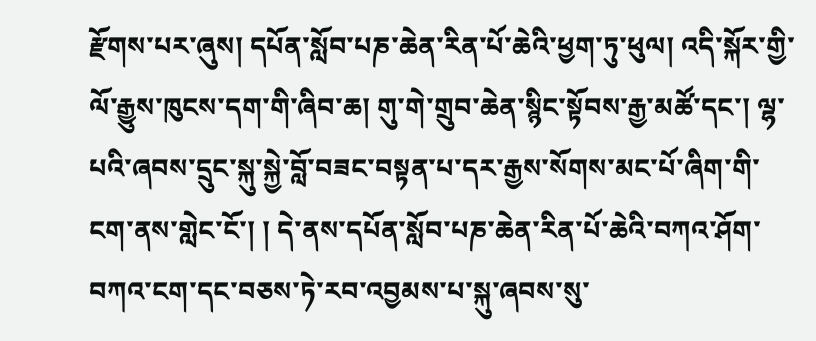རྫོགས་པར་ཞུས། དཔོན་སློབ་པཎ་ཆེན་རིན་པོ་ཆེའི་ཕྱག་ཏུ་ཕུལ། འདི་སྐོར་གྱི་ལོ་རྒྱུས་ཁུངས་དག་གི་ཞིབ་ཆ། གུ་གེ་གྲུབ་ཆེན་སྙིང་སྟོབས་རྒྱ་མཚོ་དང་། ལྷ་པའི་ཞབས་དྲུང་སྐུ་སྐྱེ་བློ་བཟང་བསྟན་པ་དར་རྒྱས་སོགས་མང་པོ་ཞིག་གི་ངག་ནས་གླེང་ངོ་། ། དེ་ནས་དཔོན་སློབ་པཎ་ཆེན་རིན་པོ་ཆེའི་བཀའ་ཤོག་བཀའ་ངག་དང་བཅས་ཏེ་རབ་འབྱམས་པ་སྐུ་ཞབས་སུ་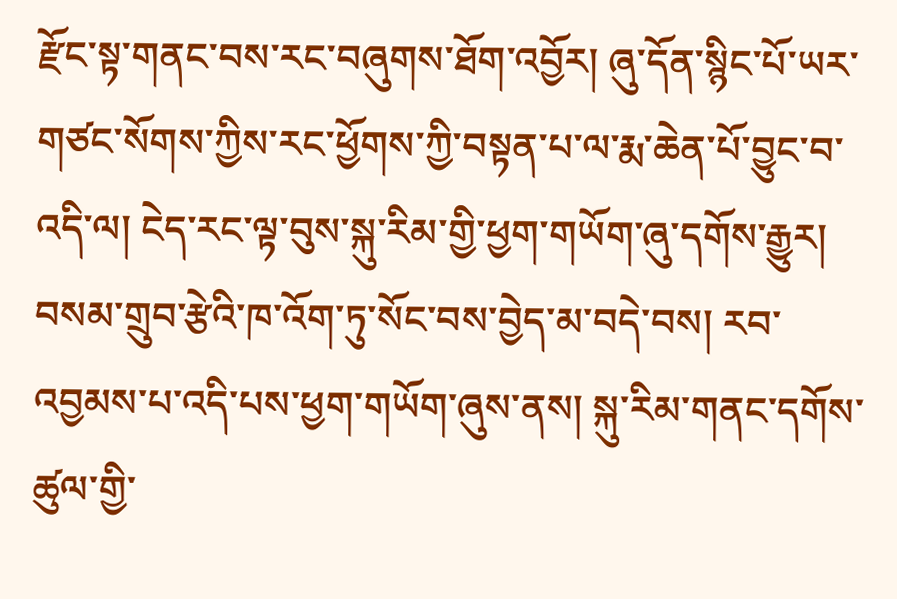རྫོང་སྟ་གནང་བས་རང་བཞུགས་ཐོག་འབྱོར། ཞུ་དོན་སྙིང་པོ་ཡར་གཙང་སོགས་ཀྱིས་རང་ཕྱོགས་ཀྱི་བསྟན་པ་ལ་རྨ་ཆེན་པོ་བྱུང་བ་འདི་ལ། ངེད་རང་ལྟ་བུས་སྐུ་རིམ་གྱི་ཕྱག་གཡོག་ཞུ་དགོས་རྒྱུར། བསམ་གྲུབ་རྩེའི་ཁ་འོག་ཏུ་སོང་བས་བྱེད་མ་བདེ་བས། རབ་འབྱམས་པ་འདི་པས་ཕྱག་གཡོག་ཞུས་ནས། སྐུ་རིམ་གནང་དགོས་ཚུལ་གྱི་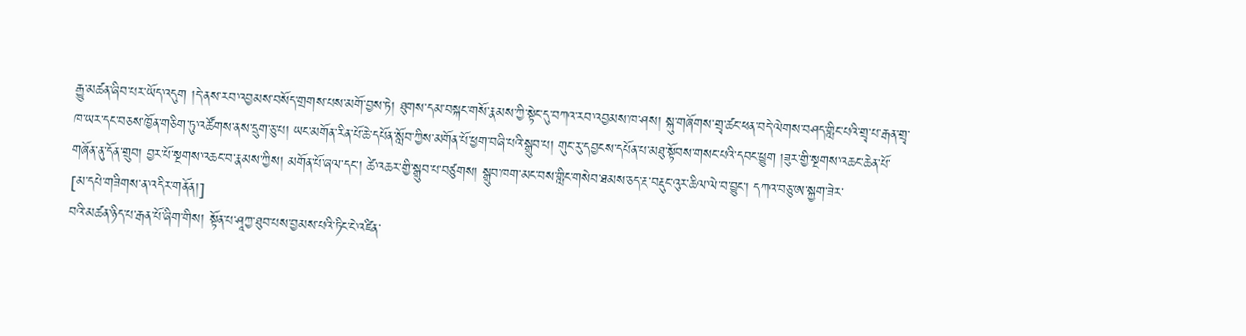རྒྱུ་མཚན་ཞིབ་པར་ཡོད་འདུག །དེ་ནས་རབ་འབྱམས་བསོད་གྲགས་པས་མགོ་བྱས་ཏེ། ཐུགས་དམ་བསྐང་གསོ་རྣམས་ཀྱི་སྟེང་དུ་བཀའ་རབ་འབྱམས་ཁ་ཤས། སྐུ་གཞོགས་གྲྭ་ཚང་ཕན་བདེ་ལེགས་བཤད་གླིང་པའི་གྲྭ་པ་རྒན་གྲྭ་ཁ་ཡར་དང་བཅས་ཁྱོན་གཅིག་ཏུ་འཚོགས་ནས་དྲུག་ཅུ་པ། ཡང་མགོན་རིན་པོ་ཆེ་དཔོན་སློབ་ཀྱིས་མགོན་པོ་ཕྱག་བཞི་པའི་སྒྲུབ་པ། གུང་རུ་དབྱངས་དཔོན་པ་མཐུ་སྟོབས་གསང་པའི་དབང་ཕྱུག །ཟུར་གྱི་སྔགས་འཆང་ཆེན་པོ་གཞོན་ནུ་དོན་གྲུབ། བྱར་པོ་སྔགས་འཆང་བ་རྣམས་ཀྱིས། མགོན་པོ་ཞལ་དང་། ཚེ་འཆར་གྱི་སྒྲུབ་པ་བཙུགས། སྒྲུབ་ཁག་མང་བས་གླིང་གསེབ་ཐམས་ཅད་རྔ་བརྡུང་འུར་ཆིལ་ལེ་བ་བྱུང་། དཀའ་བཅུ་ཨ་སྐྱག་ཟེར་
[མ་དཔེ་གཟིགས་ན་འདིར་གནོན།]
བའི་མཚན་ཉིད་པ་རྒན་པོ་ཞིག་གིས། སྟོན་པ་ཤཱཀྱ་ཐུབ་པས་བྱམས་པའི་ཏིང་ངེ་འཛིན་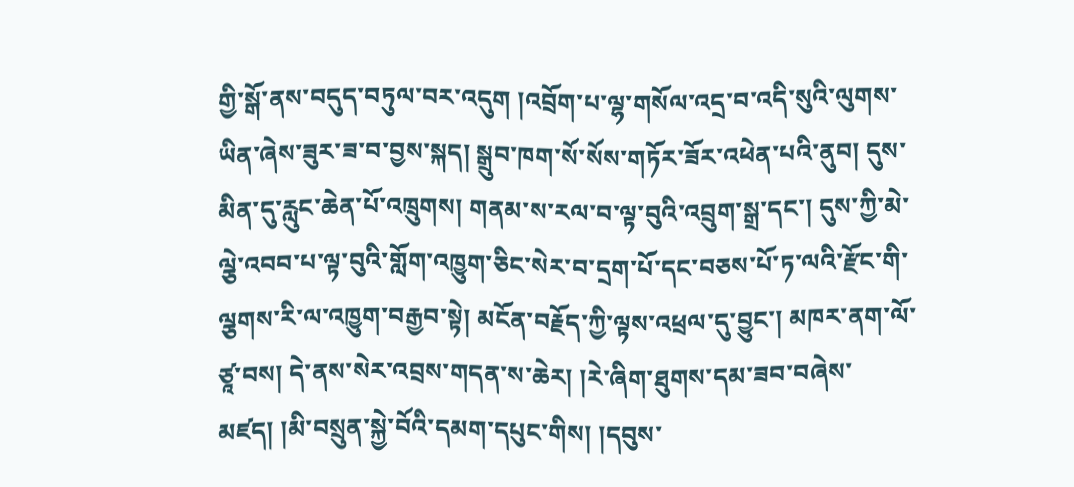གྱི་སྒོ་ནས་བདུད་བཏུལ་བར་འདུག །འབྲོག་པ་ལྷ་གསོལ་འདྲ་བ་འདི་སུའི་ལུགས་ཡིན་ཞེས་ཟུར་ཟ་བ་བྱས་སྐད། སྒྲུབ་ཁག་སོ་སོས་གཏོར་ཟོར་འཕེན་པའི་ནུབ། དུས་མིན་དུ་རླུང་ཆེན་པོ་འཁྲུགས། གནམ་ས་རལ་བ་ལྟ་བུའི་འབྲུག་སྒྲ་དང་། དུས་ཀྱི་མེ་ལྕེ་འབབ་པ་ལྟ་བུའི་གློག་འཁྱུག་ཅིང་སེར་བ་དྲག་པོ་དང་བཅས་པོ་ཏ་ལའི་རྫོང་གི་ལྕགས་རི་ལ་འཁྱུག་བརྒྱབ་སྟེ། མངོན་བརྗོད་ཀྱི་ལྟས་འཕྲལ་དུ་བྱུང་། མཁར་ནག་ལོ་ཙཱ་བས། དེ་ནས་སེར་འབྲས་གདན་ས་ཆེར། །རེ་ཞིག་ཐུགས་དམ་ཟབ་བཞེས་མཛད། །མི་བསྲུན་སྐྱེ་བོའི་དམག་དཔུང་གིས། །དབུས་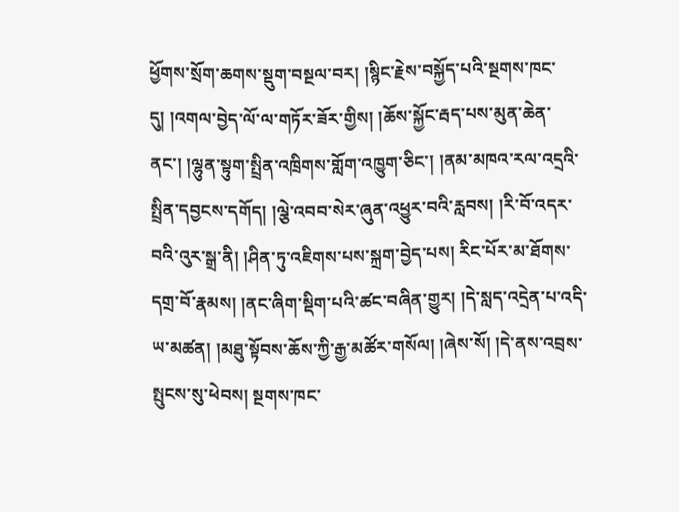ཕྱོགས་སྲོག་ཆགས་སྡུག་བསྔལ་བར། །སྙིང་རྗེས་བསྐྱོད་པའི་སྔགས་ཁང་དུ། །འགལ་བྱེད་ལོ་ལ་གཏོར་ཟོར་གྱིས། །ཆོས་སྐྱོང་རྦད་པས་མུན་ཆེན་ནང་། །ལྷུན་སྟུག་སྤྲིན་འཁྲིགས་གློག་འཁྱུག་ཅིང་། །ནམ་མཁའ་རལ་འདྲའི་སྤྲིན་དབྱངས་དགོད། །ལྕེ་འབབ་སེར་ཞུན་འཕྱུར་བའི་རླབས། །རི་བོ་འདར་བའི་འུར་སྒྲ་ནི། །ཤིན་ཏུ་འཇིགས་པས་སྐྲག་བྱེད་པས། རིང་པོར་མ་ཐོགས་དགྲ་བོ་རྣམས། །ནང་ཞིག་སྡིག་པའི་ཚང་བཞིན་གྱུར། །དེ་སླད་འདྲེན་པ་འདི་ཡ་མཚན། །མཐུ་སྟོབས་ཆོས་ཀྱི་རྒྱ་མཚོར་གསོལ། །ཞེས་སོ། །དེ་ནས་འབྲས་སྤུངས་སུ་ཕེབས། སྔགས་ཁང་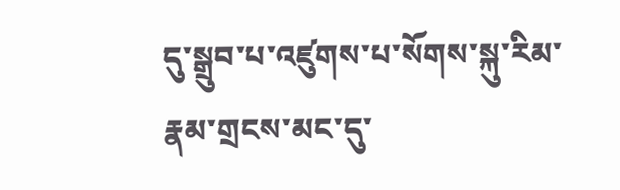དུ་སྒྲུབ་པ་འཛུགས་པ་སོགས་སྐུ་རིམ་རྣམ་གྲངས་མང་དུ་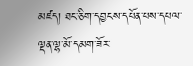མཛད། ཐང་ཅིག་དབྱངས་དཔོན་པས་དཔལ་ལྡན་ལྷ་མོ་དམག་ཟོར་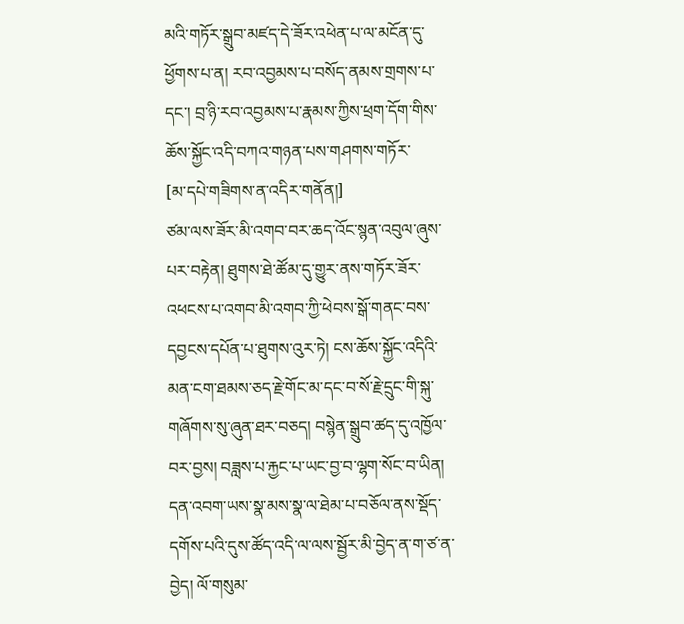མའི་གཏོར་སྒྲུབ་མཛད་དེ་ཟོར་འཕེན་པ་ལ་མངོན་དུ་ཕྱོགས་པ་ན། རབ་འབྱམས་པ་བསོད་ནམས་གྲགས་པ་དང་། བྲ་ཉི་རབ་འབྱམས་པ་རྣམས་ཀྱིས་ཕྲག་དོག་གིས་ཆོས་སྐྱོང་འདི་བཀའ་གཉན་པས་གཤགས་གཏོར་
[མ་དཔེ་གཟིགས་ན་འདིར་གནོན།]
ཙམ་ལས་ཟོར་མི་འགབ་བར་ཆད་འོང་སྙན་འབུལ་ཞུས་པར་བརྟེན། ཐུགས་ཐེ་ཚོམ་དུ་གྱུར་ནས་གཏོར་ཟོར་འཕངས་པ་འགབ་མི་འགབ་ཀྱི་ཕེབས་སྒོ་གནང་བས་དབྱངས་དཔོན་པ་ཐུགས་འུར་ཏེ། ངས་ཆོས་སྐྱོང་འདིའི་མན་ངག་ཐམས་ཅད་རྗེ་གོང་མ་དང་བ་སོ་རྗེ་དྲུང་གི་སྐུ་གཞོགས་སུ་ཞུན་ཐར་བཅད། བསྙེན་སྒྲུབ་ཚད་དུ་འཁྱོལ་བར་བྱས། བཟླས་པ་རྐྱང་པ་ཡང་བྱ་བ་ལྷག་སོང་བ་ཡིན། དན་འབག་ཡས་སྣ་མས་སྣ་ལ་ཐེམ་པ་བཅོལ་ནས་སྡོད་དགོས་པའི་དུས་ཚོད་འདི་ལ་ལས་སྦྱོར་མི་བྱེད་ན་ག་ཙ་ན་བྱེད། ལོ་གསུམ་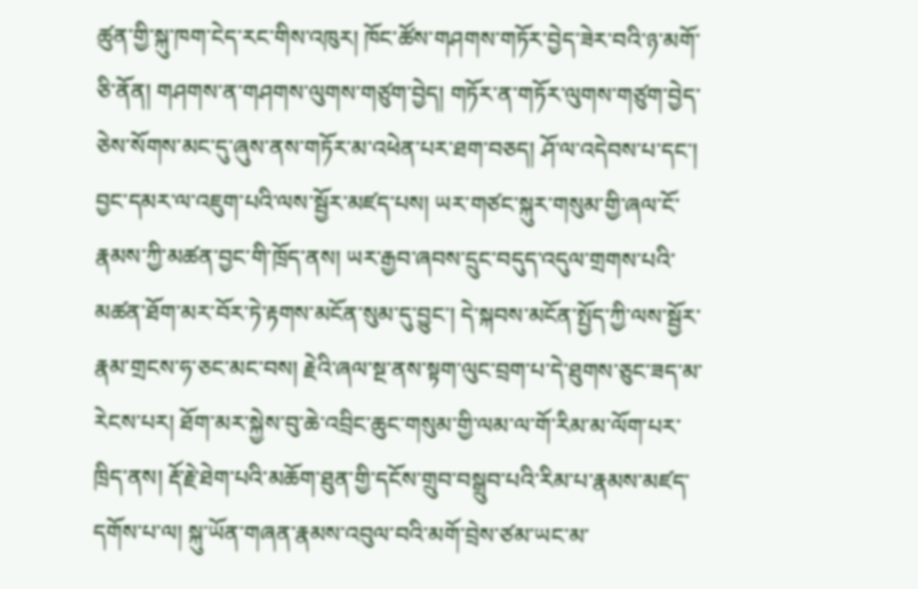ཚུན་གྱི་སྐུ་ཁག་ངེད་རང་གིས་འཁུར། ཁོང་ཚོས་གཤགས་གཏོར་བྱེད་ཟེར་བའི་ཉ་མགོ་ཅི་ནོན། གཤགས་ན་གཤགས་ལུགས་གཙུག་བྱེད། གཏོར་ན་གཏོར་ལུགས་གཙུག་བྱེད་ཅེས་སོགས་མང་དུ་ཞུས་ནས་གཏོར་མ་འཕེན་པར་ཐག་བཅད། ཤོ་ལ་འདེབས་པ་དང་། བྱང་དམར་ལ་འཇུག་པའི་ལས་སྦྱོར་མཛད་པས། ཡར་གཙང་སྐུར་གསུམ་གྱི་ཞལ་ངོ་རྣམས་ཀྱི་མཚན་བྱང་གི་ཁྲོད་ནས། ཡར་རྒྱབ་ཞབས་དྲུང་བདུད་འདུལ་གྲགས་པའི་མཚན་ཐོག་མར་བོར་ཏེ་རྟགས་མངོན་སུམ་དུ་བྱུང་། དེ་སྐབས་མངོན་སྤྱོད་ཀྱི་ལས་སྦྱོར་རྣམ་གྲངས་ཧ་ཅང་མང་བས། རྗེའི་ཞལ་སྔ་ནས་སྟག་ལུང་བྲག་པ་དེ་ཐུགས་ཅུང་ཟད་མ་རེངས་པར། ཐོག་མར་སྐྱེས་བུ་ཆེ་འབྲིང་ཆུང་གསུམ་གྱི་ལམ་ལ་གོ་རིམ་མ་ལོག་པར་ཁྲིད་ནས། རྡོ་རྗེ་ཐེག་པའི་མཆོག་ཐུན་གྱི་དངོས་གྲུབ་བསྒྲུབ་པའི་རིམ་པ་རྣམས་མཛད་དགོས་པ་ལ། སྐུ་ཡོན་གཞན་རྣམས་འབུལ་བའི་མགོ་བྲེས་ཙམ་ཡང་མ་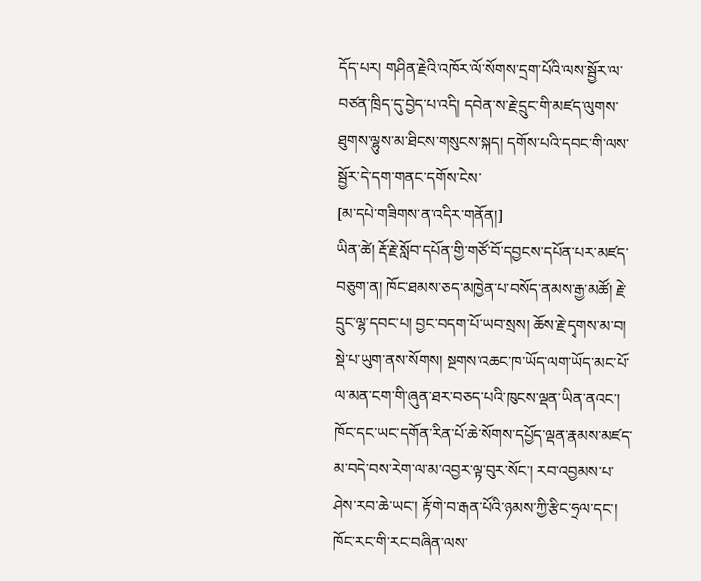དོད་པར། གཤིན་རྗེའི་འཁོར་ལོ་སོགས་དྲག་པོའི་ལས་སྦྱོར་ལ་བཙན་ཁྲིད་དུ་བྱེད་པ་འདི། དབེན་ས་རྗེ་དྲུང་གི་མཛད་ལུགས་ཐུགས་ལྷུས་མ་ཐིངས་གསུངས་སྐད། དགོས་པའི་དབང་གི་ལས་སྦྱོར་དེ་དག་གནང་དགོས་ངེས་
[མ་དཔེ་གཟིགས་ན་འདིར་གནོན།]
ཡིན་ཚེ། རྡོ་རྗེ་སློབ་དཔོན་གྱི་གཙོ་བོ་དབྱངས་དཔོན་པར་མཛད་བཅུག་ན། ཁོང་ཐམས་ཅད་མཁྱེན་པ་བསོད་ནམས་རྒྱ་མཚོ། རྗེ་དྲུང་ལྷ་དབང་པ། བྱང་བདག་པོ་ཡབ་སྲས། ཆོས་རྗེ་དྭགས་མ་བ། སྡེ་པ་ཡུག་ནས་སོགས། སྔགས་འཆང་ཁ་ཡོད་ལག་ཡོད་མང་པོ་ལ་མན་ངག་གི་ཞུན་ཐར་བཅད་པའི་ཁུངས་ལྡན་ཡིན་ནའང་། ཁོང་དང་ཡང་དགོན་རིན་པོ་ཆེ་སོགས་དཔྱོད་ལྡན་རྣམས་མཛད་མ་བདེ་བས་རེག་ལ་མ་འབྱར་ལྟ་བུར་སོང་། རབ་འབྱམས་པ་ཤེས་རབ་ཆེ་ཡང་། རྟོ་གེ་བ་རྒན་པོའི་ཉམས་ཀྱི་རྩིང་ཧྲལ་དང་། ཁོང་རང་གི་རང་བཞིན་ལས་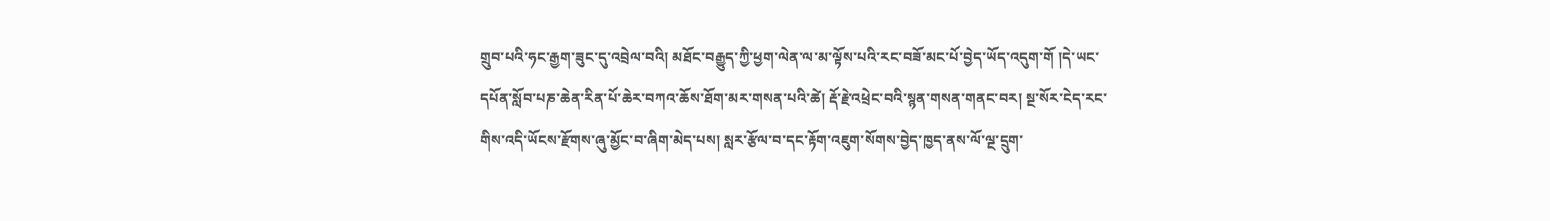གྲུབ་པའི་ཧང་རྒྱག་ཟུང་དུ་འབྲེལ་བའི། མཐོང་བརྒྱུད་ཀྱི་ཕྱག་ལེན་ལ་མ་ལྟོས་པའི་རང་བཟོ་མང་པོ་བྱེད་ཡོད་འདུག་གོ །དེ་ཡང་དཔོན་སློབ་པཎ་ཆེན་རིན་པོ་ཆེར་བཀའ་ཆོས་ཐོག་མར་གསན་པའི་ཚེ། རྡོ་རྗེ་འཕྲེང་བའི་སྙན་གསན་གནང་བར། སྔ་སོར་ངེད་རང་གིས་འདི་ཡོངས་རྫོགས་ཞུ་མྱོང་བ་ཞིག་མེད་པས། སླར་རྩོལ་བ་དང་རྟོག་འཇུག་སོགས་བྱེད་ཁྱད་ནས་ལོ་ལྔ་དྲུག་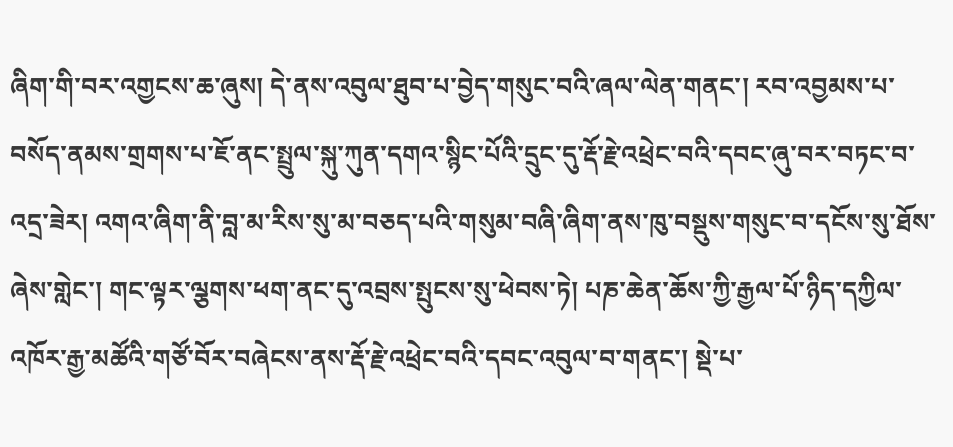ཞིག་གི་བར་འགྱངས་ཆ་ཞུས། དེ་ནས་འབུལ་ཐུབ་པ་བྱེད་གསུང་བའི་ཞལ་ལེན་གནང་། རབ་འབྱམས་པ་བསོད་ནམས་གྲགས་པ་ཇོ་ནང་སྤྲུལ་སྐུ་ཀུན་དགའ་སྙིང་པོའི་དྲུང་དུ་རྡོ་རྗེ་འཕྲེང་བའི་དབང་ཞུ་བར་བཏང་བ་འདྲ་ཟེར། འགའ་ཞིག་ནི་བླ་མ་རིས་སུ་མ་བཅད་པའི་གསུམ་བཞི་ཞིག་ནས་ཁུ་བསྡུས་གསུང་བ་དངོས་སུ་ཐོས་ཞེས་གླེང་། གང་ལྟར་ལྕགས་ཕག་ནང་དུ་འབྲས་སྤུངས་སུ་ཕེབས་ཏེ། པཎ་ཆེན་ཆོས་ཀྱི་རྒྱལ་པོ་ཉིད་དཀྱིལ་འཁོར་རྒྱ་མཚོའི་གཙོ་བོར་བཞེངས་ནས་རྡོ་རྗེ་འཕྲེང་བའི་དབང་འབུལ་བ་གནང་། སྡེ་པ་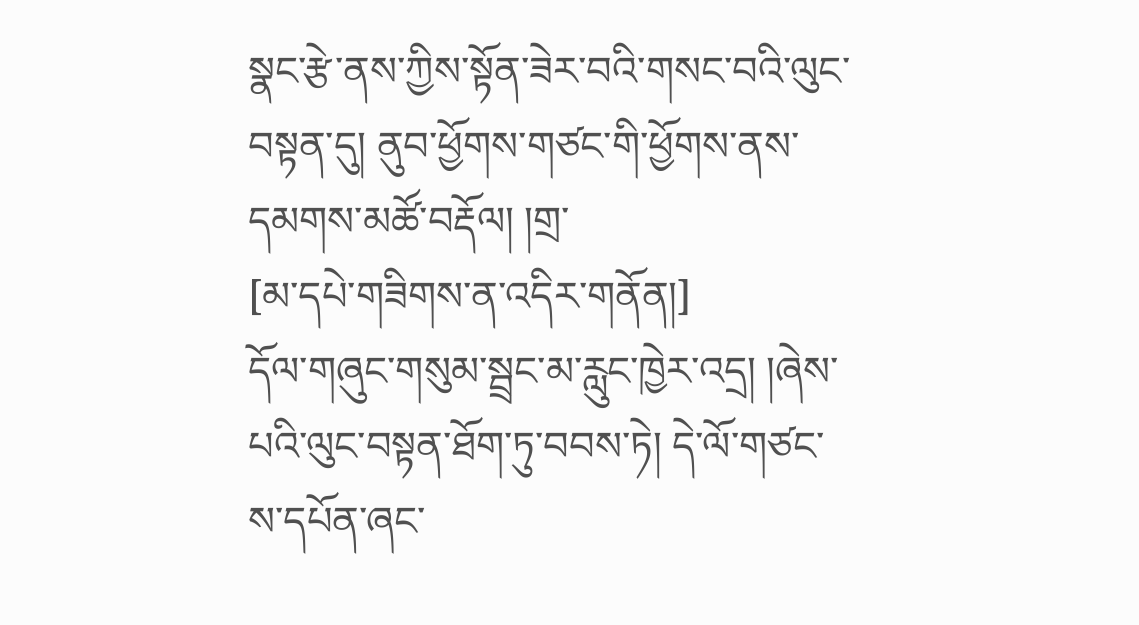སྣང་རྩེ་ནས་ཀྱིས་སྟོན་ཟེར་བའི་གསང་བའི་ལུང་བསྟན་དུ། ནུབ་ཕྱོགས་གཙང་གི་ཕྱོགས་ནས་དམགས་མཚོ་བརྡོལ། །གྲ་
[མ་དཔེ་གཟིགས་ན་འདིར་གནོན།]
དོལ་གཞུང་གསུམ་སྦྲང་མ་རླུང་ཁྱེར་འདྲ། །ཞེས་པའི་ལུང་བསྟན་ཐོག་ཏུ་བབས་ཏེ། དེ་ལོ་གཙང་ས་དཔོན་ཞང་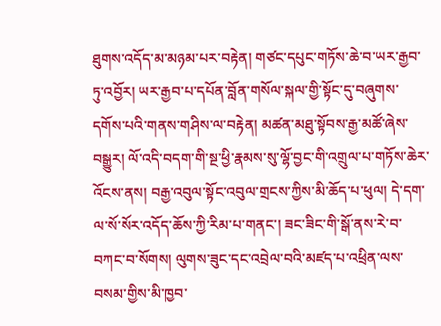ཐུགས་འདོད་མ་མཉམ་པར་བརྟེན། གཙང་དཔུང་གཏོས་ཆེ་བ་ཡར་རྒྱབ་ཏུ་འབྱོར། ཡར་རྒྱབ་པ་དཔོན་བློན་གསོལ་སྐལ་གྱི་སྟོང་དུ་བཞུགས་དགོས་པའི་གནས་གཤིས་ལ་བརྟེན། མཚན་མཐུ་སྟོབས་རྒྱ་མཚོ་ཞེས་བསྒྱུར། ལོ་འདི་བདག་གི་སྔ་ཕྱི་རྣམས་སུ་ལྷོ་བྱང་གི་འགྲུལ་པ་གཏོས་ཆེར་འོངས་ནས། བརྒྱ་འབུལ་སྟོང་འབུལ་གྲངས་ཀྱིས་མི་ཆོད་པ་ཕུལ། དེ་དག་ལ་སོ་སོར་འདོད་ཆོས་ཀྱི་རིམ་པ་གནང་། ཟང་ཟིང་གི་སྒོ་ནས་རེ་བ་བཀང་བ་སོགས། ལུགས་ཟུང་དང་འབྲེལ་བའི་མཛད་པ་འཕྲིན་ལས་བསམ་གྱིས་མི་ཁྱབ་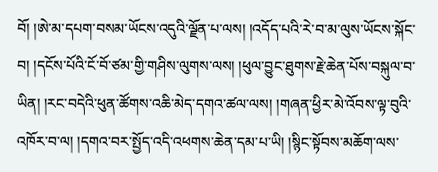བོ། །ཨེ་མ་དཔག་བསམ་ཡོངས་འདུའི་ལྗོན་པ་ལས། །འདོད་པའི་རེ་བ་མ་ལུས་ཡོངས་སྐོང་བ། །དངོས་པོའི་ངོ་བོ་ཙམ་གྱི་གཤིས་ལུགས་ལས། །ཕུལ་བྱུང་ཐུགས་རྗེ་ཆེན་པོས་བསྐུལ་བ་ཡིན། །རང་བདེའི་ཕུན་ཚོགས་འཆི་མེད་དགའ་ཚལ་ལས། །གཞན་ཕྱིར་མེ་འོབས་ལྟ་བུའི་འཁོར་བ་ལ། །དགའ་བར་སྤྱོད་འདི་འཕགས་ཆེན་དམ་པ་ཡི། །སྙིང་སྟོབས་མཆོག་ལས་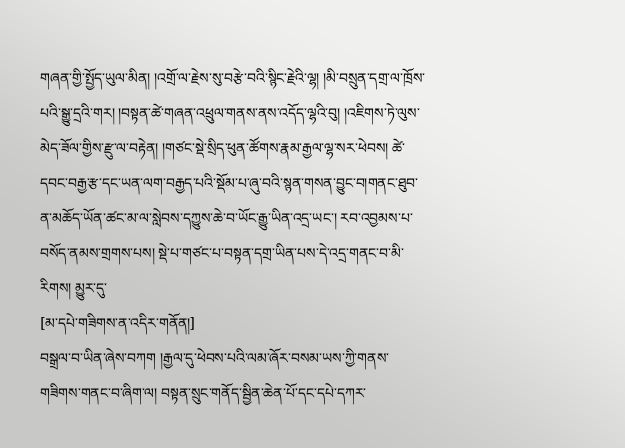གཞན་གྱི་སྤྱོད་ཡུལ་མིན། །འགྲོ་ལ་རྗེས་སུ་བརྩེ་བའི་སྙིང་རྗེའི་ལྷ། །མི་བསྲུན་དགྲ་ལ་ཁྲོས་པའི་སྒྱུ་དྲའི་གར། །བསྟན་ཚེ་གཞན་འཕྲུལ་གནས་ནས་འདོད་ལྷའི་བུ། །འཇིགས་ཏེ་ལུས་མེད་ཟོལ་གྱིས་རྫུ་ལ་བརྟེན། །གཙང་སྡེ་སྲིད་ཕུན་ཚོགས་རྣམ་རྒྱལ་ལྷ་སར་ཕེབས། ཚེ་དབང་བརྒྱ་རྩ་དང་ཡན་ལག་བརྒྱད་པའི་སྡོམ་པ་ཞུ་བའི་སྙན་གསན་བྱུང་བ།གནང་ཐུབ་ན་མཆོད་ཡོན་ཚང་མ་ལ་སླེབས་དཀྱུས་ཆེ་བ་ཡོང་རྒྱུ་ཡིན་འདྲ་ཡང་། རབ་འབྱམས་པ་བསོད་ནམས་གྲགས་པས། སྡེ་པ་གཙང་པ་བསྟན་དགྲ་ཡིན་པས་དེ་འདྲ་གནང་བ་མི་རིགས། མྱུར་དུ་
[མ་དཔེ་གཟིགས་ན་འདིར་གནོན།]
བསྒྲལ་བ་ཡིན་ཞེས་བཀག །རྒྱལ་དུ་ཕེབས་པའི་ལམ་ཞོར་བསམ་ཡས་ཀྱི་གནས་གཟིགས་གནང་བ་ཞིག་ལ། བསྟན་སྲུང་གནོད་སྦྱིན་ཆེན་པོ་དང་དཔེ་དཀར་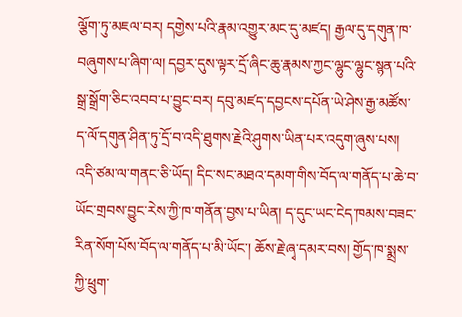ལྕོག་ཏུ་མཇལ་བར། དགྱེས་པའི་རྣམ་འགྱུར་མང་དུ་མཛད། རྒྱལ་དུ་དགུན་ཁ་བཞུགས་པ་ཞིག་ལ། དབྱར་དུས་ལྟར་དྲོ་ཞིང་ཆུ་རྣམས་ཀྱང་ལྷུང་ལྷུང་སྙན་པའི་སྒྲ་སྒྲོག་ཅིང་འབབ་པ་བྱུང་བར། དབུ་མཛད་དབྱངས་དཔོན་ཡེ་ཤེས་རྒྱ་མཚོས་ད་ལོ་དགུན་ཤིན་ཏུ་དྲོ་བ་འདི་ཐུགས་རྗེའི་ཤུགས་ཡིན་པར་འདུག་ཞུས་པས། འདི་ཙམ་ལ་གནང་ཅི་ཡོད། དིང་སང་མཐའ་དམག་གིས་བོད་ལ་གནོད་པ་ཆེ་བ་ཡོང་གྲབས་བྱུང་རེས་ཀྱི་ཁ་གནོན་བྱས་པ་ཡིན། ད་དུང་ཡང་ངེད་ཁམས་བཟང་རིན་སོག་པོས་བོད་ལ་གནོད་པ་མི་ཡོང་། ཆོས་རྗེ་ཞྭ་དམར་བས། གྱོད་ཁ་སྨྲས་ཀྱི་ཕྲུག་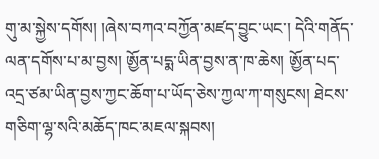གུ་མ་སྐྱེས་དགོས། །ཞེས་བཀའ་བཀྱོན་མཛད་བྱུང་ཡང་། དེའི་གནོད་ལན་དགོས་པ་མ་བྱས། ཨྱོན་པདྨ་ཡིན་བྱས་ན་ཁ་ཆེས། ཨྱོན་པད་འདྲ་ཙམ་ཡིན་བྱས་ཀྱང་ཆོག་པ་ཡོད་ཅེས་ཀྱལ་ཀ་གསུངས། ཐེངས་གཅིག་ལྷ་སའི་མཆོད་ཁང་མཇལ་སྐབས།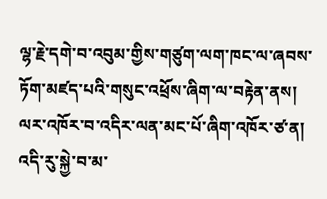ལྷ་རྗེ་དགེ་བ་འབུམ་གྱིས་གཙུག་ལག་ཁང་ལ་ཞབས་ཏོག་མཛད་པའི་གསུང་འཕྲོས་ཞིག་ལ་བརྟེན་ནས། ལར་འཁོར་བ་འདིར་ལན་མང་པོ་ཞིག་འཁོར་ཙ་ན། འདི་རུ་སྐྱེ་བ་མ་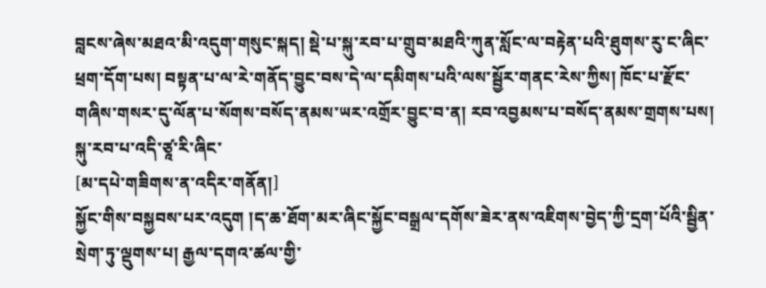བླངས་ཞེས་མཐའ་མི་འདུག་གསུང་སྐད། སྡེ་པ་སྐུ་རབ་པ་གྲུབ་མཐའི་ཀུན་སློང་ལ་བརྟེན་པའི་ཐུགས་རུ་ང་ཞིང་ཕྲག་དོག་པས། བསྟན་པ་ལ་རེ་གནོད་བྱུང་བས་དེ་ལ་དམིགས་པའི་ལས་སྦྱོར་གནང་རེས་ཀྱིས། ཁོང་པ་རྫོང་གཞིས་གསར་དུ་ལོན་པ་སོགས་བསོད་ནམས་ཡར་འགྲོར་བྱུང་བ་ན། རབ་འབྱམས་པ་བསོད་ནམས་གྲགས་པས། སྐུ་རབ་པ་འདི་ཙཱ་རི་ཞིང་
[མ་དཔེ་གཟིགས་ན་འདིར་གནོན།]
སྐྱོང་གིས་བསྐྱབས་པར་འདུག །ད་ཆ་ཐོག་མར་ཞིང་སྐྱོང་བསྒྲལ་དགོས་ཟེར་ནས་འཇིགས་བྱེད་ཀྱི་དྲག་པོའི་སྦྱིན་སྲེག་ཏུ་ལྡུགས་པ། རྒྱལ་དགའ་ཚལ་གྱི་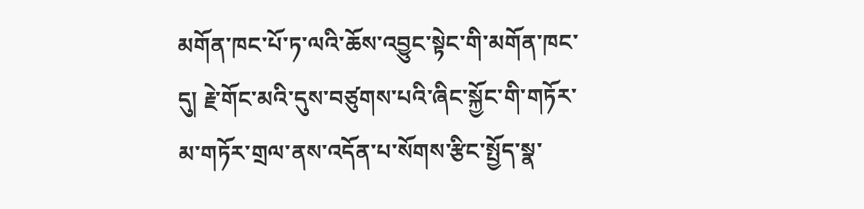མགོན་ཁང་པོ་ཏ་ལའི་ཆོས་འབྱུང་སྟེང་གི་མགོན་ཁང་དུ། རྗེ་གོང་མའི་དུས་བཙུགས་པའི་ཞིང་སྐྱོང་གི་གཏོར་མ་གཏོར་གྲལ་ནས་འདོན་པ་སོགས་རྩིང་སྤྱོད་སྣ་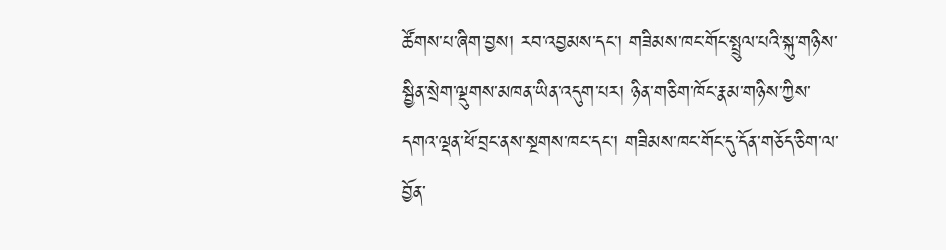ཚོགས་པ་ཞིག་བྱས། རབ་འབྱམས་དང་། གཟིམས་ཁང་གོང་སྤྲུལ་པའི་སྐུ་གཉིས་སྦྱིན་སྲེག་ལྡུགས་མཁན་ཡིན་འདུག་པར། ཉིན་གཅིག་ཁོང་རྣམ་གཉིས་ཀྱིས་དགའ་ལྡན་ཕོ་བྲང་ནས་སྔགས་ཁང་དང་། གཟིམས་ཁང་གོང་དུ་དོན་གཅོད་ཅིག་ལ་བྱོན་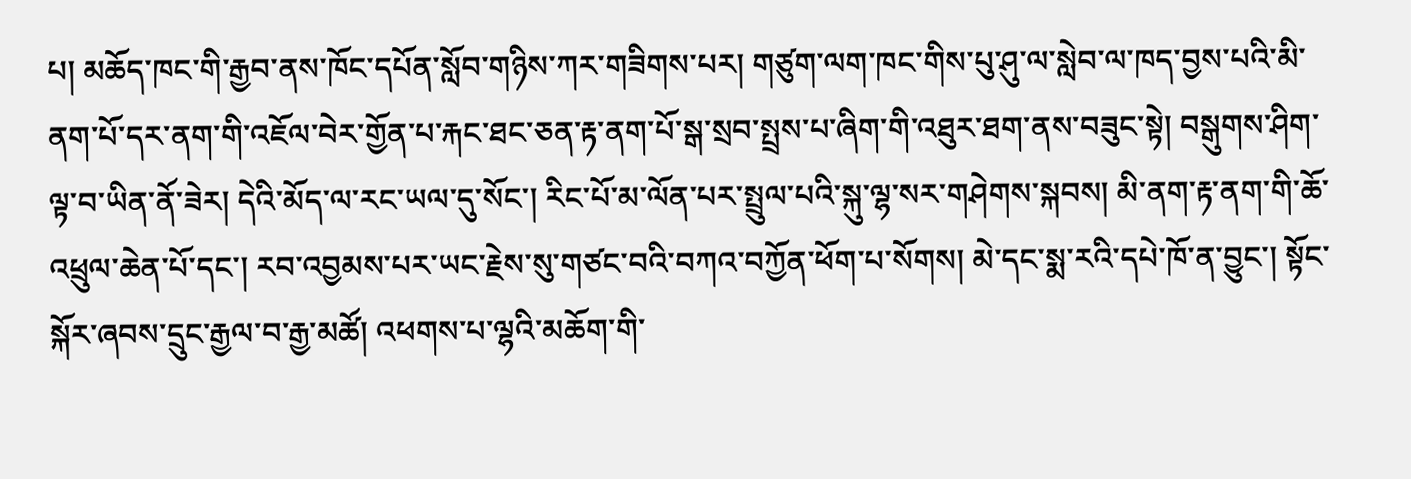པ། མཆོད་ཁང་གི་རྒྱབ་ནས་ཁོང་དཔོན་སློབ་གཉིས་ཀར་གཟིགས་པར། གཙུག་ལག་ཁང་གིས་པུ་ཤུ་ལ་སླེབ་ལ་ཁད་བྱས་པའི་མི་ནག་པོ་དར་ནག་གི་འཇོལ་བེར་གྱོན་པ་རྐང་ཐང་ཅན་རྟ་ནག་པོ་སྒ་སྲབ་སྤྲས་པ་ཞིག་གི་འཐུར་ཐག་ནས་བཟུང་སྟེ། བསྒུགས་ཤིག་ལྟ་བ་ཡིན་ནོ་ཟེར། དེའི་མོད་ལ་རང་ཡལ་དུ་སོང་། རིང་པོ་མ་ལོན་པར་སྤྲུལ་པའི་སྐུ་ལྷ་སར་གཤེགས་སྐབས། མི་ནག་རྟ་ནག་གི་ཆོ་འཕྲུལ་ཆེན་པོ་དང་། རབ་འབྱམས་པར་ཡང་རྗེས་སུ་གཙང་བའི་བཀའ་བཀྱོན་ཕོག་པ་སོགས། མེ་དང་སྨ་རའི་དཔེ་ཁོ་ན་བྱུང་། སྟོང་སྐོར་ཞབས་དྲུང་རྒྱལ་བ་རྒྱ་མཚོ། འཕགས་པ་ལྷའི་མཆོག་གི་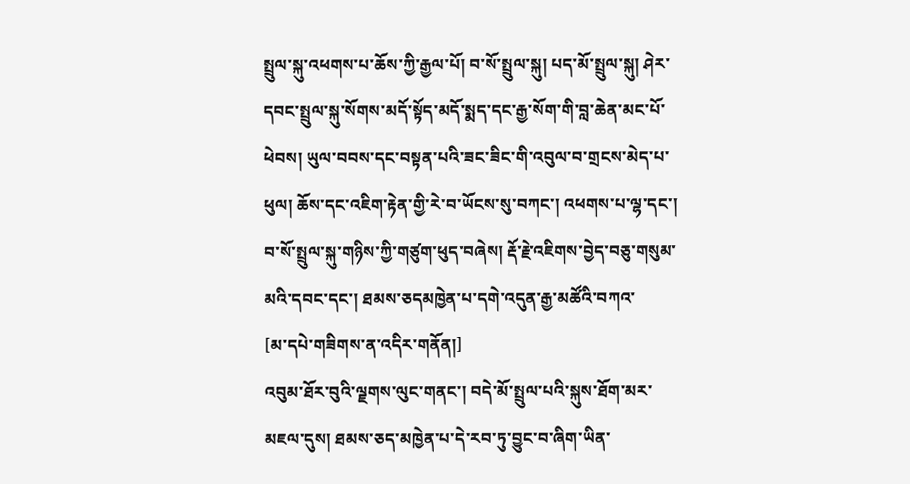སྤྲུལ་སྐུ་འཕགས་པ་ཆོས་ཀྱི་རྒྱལ་པོ། བ་སོ་སྤྲུལ་སྐུ། པད་མོ་སྤྲུལ་སྐུ། ཤེར་དབང་སྤྲུལ་སྐུ་སོགས་མདོ་སྟོད་མདོ་སྨད་དང་རྒྱ་སོག་གི་བླ་ཆེན་མང་པོ་ཕེབས། ཡུལ་བབས་དང་བསྟན་པའི་ཟང་ཟིང་གི་འབུལ་བ་གྲངས་མེད་པ་ཕུལ། ཆོས་དང་འཇིག་རྟེན་གྱི་རེ་བ་ཡོངས་སུ་བཀང་། འཕགས་པ་ལྷ་དང་། བ་སོ་སྤྲུལ་སྐུ་གཉིས་ཀྱི་གཙུག་ཕུད་བཞེས། རྡོ་རྗེ་འཇིགས་བྱེད་བཅུ་གསུམ་མའི་དབང་དང་། ཐམས་ཅདམཁྱེན་པ་དགེ་འདུན་རྒྱ་མཚོའི་བཀའ་
[མ་དཔེ་གཟིགས་ན་འདིར་གནོན།]
འབུམ་ཐོར་བུའི་ལྗགས་ལུང་གནང་། བདེ་མོ་སྤྲུལ་པའི་སྐུས་ཐོག་མར་མཇལ་དུས། ཐམས་ཅད་མཁྱེན་པ་དེ་རབ་ཏུ་བྱུང་བ་ཞིག་ཡིན་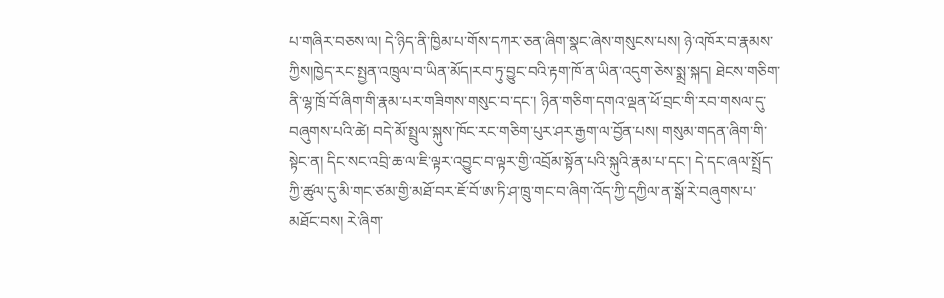པ་གཞིར་བཅས་ལ། དེ་ཉིད་ནི་ཁྱིམ་པ་གོས་དཀར་ཅན་ཞིག་སྣང་ཞེས་གསུངས་པས། ཉེ་འཁོར་བ་རྣམས་ཀྱིས།ཁྱེད་རང་སྤྱན་འཁྲུལ་བ་ཡིན་མོད།རབ་ཏུ་བྱུང་བའི་རྟག་ཁོ་ན་ཡིན་འདུག་ཅེས་སྨྲ་སྐད། ཐེངས་གཅིག་ནི་ལྷ་ཁྲོ་བོ་ཞིག་གི་རྣམ་པར་གཟིགས་གསུང་བ་དང་། ཉིན་གཅིག་དགའ་ལྡན་ཕོ་བྲང་གི་རབ་གསལ་དུ་བཞུགས་པའི་ཚེ། བདེ་མོ་སྤྲུལ་སྐུས་ཁོང་རང་གཅིག་པུར་ཤར་རྒྱག་ལ་བྱོན་པས། གསུམ་གདན་ཞིག་གི་སྟེང་ན། དིང་སང་འབྲི་ཆ་ལ་ཇི་ལྟར་འབྱུང་བ་ལྟར་གྱི་འབྲོམ་སྟོན་པའི་སྐུའི་རྣམ་པ་དང་། དེ་དང་ཞལ་སྤྲོད་ཀྱི་ཚུལ་དུ་མི་གང་ཙམ་གྱི་མཐོ་བར་ཇོ་བོ་ཨ་ཏི་ཤ་ཁྲུ་གང་བ་ཞིག་འོད་ཀྱི་དཀྱིལ་ན་སྒོ་རེ་བཞུགས་པ་མཐོང་བས། རེ་ཞིག་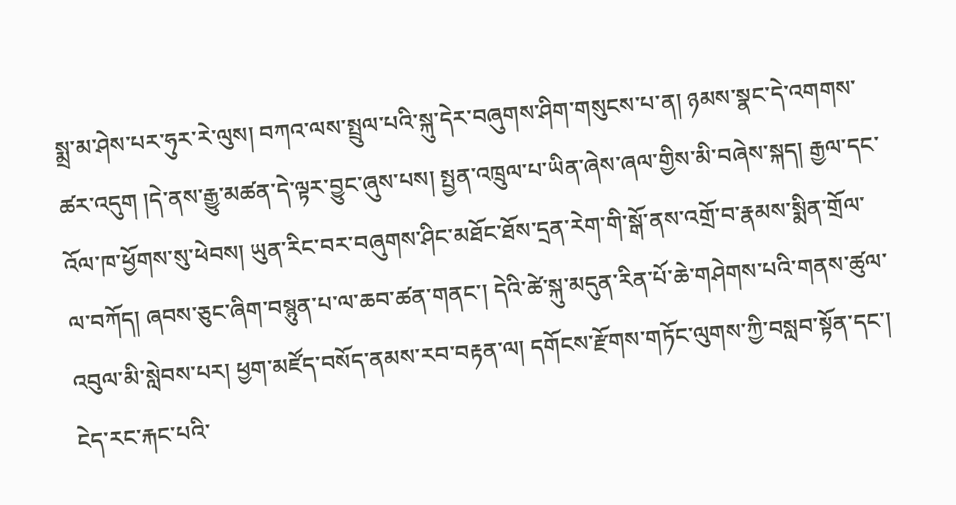སྨྲ་མ་ཤེས་པར་ཧུར་རེ་ལུས། བཀའ་ལས་སྤྲུལ་པའི་སྐུ་དེར་བཞུགས་ཤིག་གསུངས་པ་ན། ཉམས་སྣང་དེ་འགགས་ཚར་འདུག །དེ་ནས་རྒྱུ་མཚན་དེ་ལྟར་བྱུང་ཞུས་པས། སྤྱན་འཁྲུལ་པ་ཡིན་ཞེས་ཞལ་གྱིས་མི་བཞེས་སྐད། རྒྱལ་དང་འོལ་ཁ་ཕྱོགས་སུ་ཕེབས། ཡུན་རིང་བར་བཞུགས་ཤིང་མཐོང་ཐོས་དྲན་རེག་གི་སྒོ་ནས་འགྲོ་བ་རྣམས་སྨིན་གྲོལ་ལ་བཀོད། ཞབས་ཅུང་ཞིག་བསྙུན་པ་ལ་ཆབ་ཚན་གནང་། དེའི་ཚེ་སྐུ་མདུན་རིན་པོ་ཆེ་གཤེགས་པའི་གནས་ཚུལ་འབུལ་མི་སླེབས་པར། ཕྱག་མཛོད་བསོད་ནམས་རབ་བརྟན་ལ། དགོངས་རྫོགས་གཏོང་ལུགས་ཀྱི་བསླབ་སྟོན་དང་། ངེད་རང་རྐང་པའི་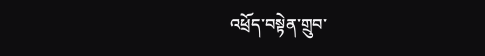འཕྲོད་བསྟེན་གྲུབ་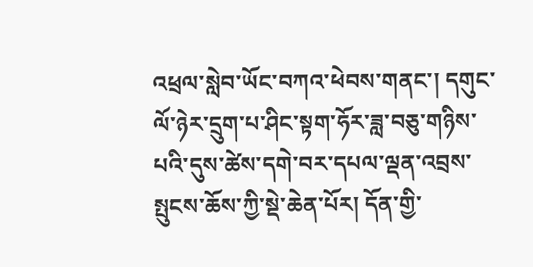འཕྲལ་སླེབ་ཡོང་བཀའ་ཕེབས་གནང་། དགུང་ལོ་ཉེར་དྲུག་པ་ཤིང་སྟག་ཧོར་ཟླ་བཅུ་གཉིས་པའི་དུས་ཚེས་དགེ་བར་དཔལ་ལྡན་འབྲས་སྤུངས་ཆོས་ཀྱི་སྡེ་ཆེན་པོར། དོན་གྱི་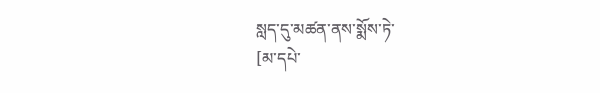སླད་དུ་མཚན་ནས་སྨོས་ཏེ་
[མ་དཔེ་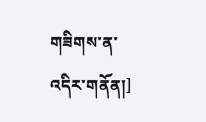གཟིགས་ན་འདིར་གནོན།]